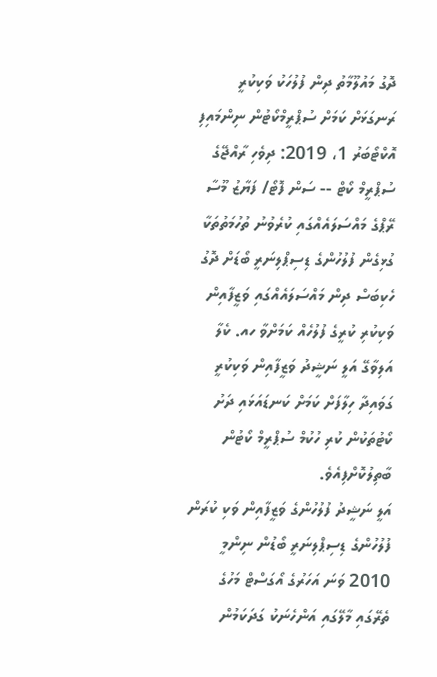ދޮގު މައުލޫމާތު ދިން ފުލުހަކު ވަކިކުރީ ރަނގަޅަށް ކަމަށް ސުޕްރީމްކޯޓުން ނިންމައިފި
އޮކްޓޯބަރު 1، 2019: ދިވެހި ރާއްޖޭގެ ސުޕްރީމް ކޯޓް -- ސަން ފޮޓޯ/ ފަޔާޒު މޫސާ
ރޭޕްގެ މައްސަލައެއްގައި ކުރެވުނު ތުހުމަތުތަކާ ގުޅިގެން ފުލުހުންގެ ޑިސިޕްލިނަރީ ބޯޑަށް ދޮގު ހެކިބަސް ދިން މައްސަލައެއްގައި ވަޒީފާއިން ވަކިކުރި ކުރީގެ ފުލުހެއް ކަމަށްވާ ހއ. ކެލާ އަލިވާގޭ އަލީ ނަޝީދު ވަޒީފާއިން ވަކިކުރީ ގަވައިދާ ހިލާފަށް ކަމަށް ކަނޑައަޅައި ދަށު ކޯޓުތަކުން ކުރި ހުކުމް ސުޕްރީމް ކޯޓުން ބާތިލުކޮށްފިއެވެ.
އަލީ ނަޝީދު ފުލުހުންގެ ވަޒީފާއިން ވަކި ކުރަން ފުލުހުންގެ ޑިސިޕްލިނަރީ ބޯޑުން ނިންމީ 2010 ވަނަ އަހަރުގެ އޯގަސްޓް މަހުގެ ތެރޭގައި މާލޭގައި އަންހެނަކު ގަދަކަމުން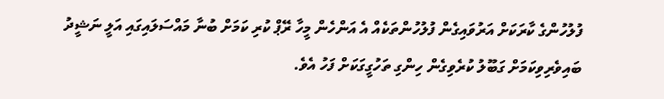ފުލުހުންގެ ކާރަކަށް އަރުވައިގެން ފުލުހުންތަކެއް އެ އަންހެން މީހާ ރޭޕް ކުރި ކަމަށް ބުނާ މައްސަލައިގައި އަލީ ނަޝީދު ބައިވެރިވިކަމަށް ގަބޫލު ކުރެވިގެން ހިންގި ތަހުގީގަކަށް ފަހު އެވެ.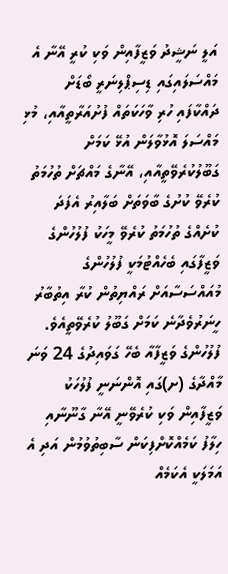އަލީ ނަޝީދު ވަޒީފާއިން ވަކި ކުރީ އޭނާ އެ މައްސަލައިގައި ޑިސިޕްލިނަރީ ބޯޑަށް ދައްކާފައި ހުރި ވާހަކަތައް ފުށުއަރާތީއާއި، މުޅި މައްސަލަ އޮޅުވާލަން އުޅޭ ކަމަށް ގަބޫލުކުރެވޭތީއާއި، އޭނާގެ މައްޗަށް ތުހުމަތު ކުރެވޭ ކުށުގެ ބާވަތަށް ބަލާއިރު އެފަދަ ކުށެއްގެ ތުހުމަތު ކުރެވޭ މީހަކު ފުލުހުންގެ ވަޒީފާގައި ބެހެއްޓުމަކީ ފުލުހުންގެ މުއައްސަސާއަށް ރައްޔިތުން ކުރާ އިތުބާރު ހީނަރުވެދާނެ ކަމަށް ގަބޫލު ކުރެވޭތީއެވެ.
ފުލުހުންގެ ވަޒީފާއާ ބެހޭ ގަވައިދުގެ 24 ވަނަ މާއްދާގެ (ށ)ގައި އޮންނަނީ ފުލުހަކު ވަޒީފާއިން ވަކި ކުރެވޭނީ އޭނާ ގާނޫނާއި ހިލާފު ކަމެއްކޮށްފިކަން ސާބިތުވުމުން އަދި އެ އަމަލަކީ އެކަމެއް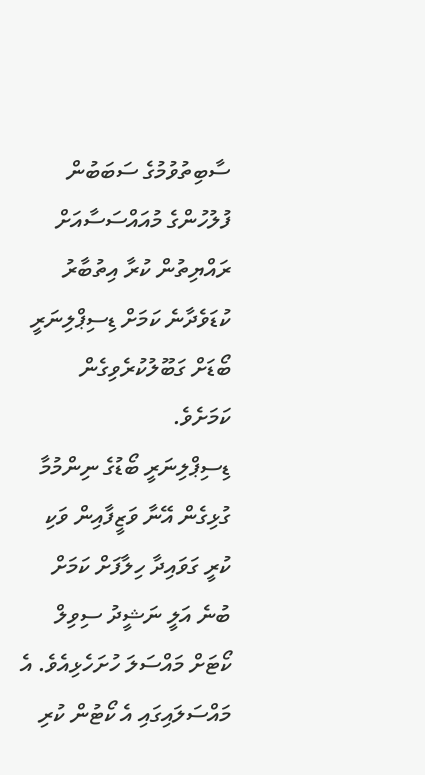ސާބިތުވުމުގެ ސަބަބުން ފުލުހުންގެ މުއައްސަސާއަށް ރައްޔިތުން ކުރާ އިތުބާރު ކުޑަވެދާނެ ކަމަށް ޑިސިޕްލިނަރީ ބޯޑަށް ގަބޫލުކުރެވިގެން ކަމަށެވެ.
ޑިސިޕްލިނަރީ ބޯޑުގެ ނިންމުމާ ގުޅިގެން އޭނާ ވަޒީފާއިން ވަކި ކުރީ ގަވައިދާ ހިލާފަށް ކަމަށް ބުނެ އަލީ ނަޝީދު ސިވިލް ކޯޓަށް މައްސަލަ ހުށަހެޅިއެވެ. އެ މައްސަލައިގައި އެ ކޯޓުން ކުރި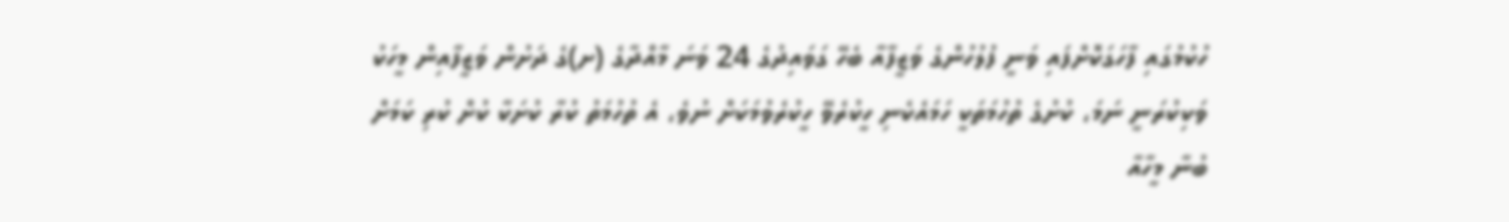ހުކުމުގައި ފާހަގަކޮށްފައި ވަނީ ފުލުހުންގެ ވަޒީފާއާ ބެހޭ ގަވައިދުގެ 24 ވަނަ މާއްދާގެ (ށ)ގެ ދަށުން ވަޒީފާއިން މީހަކު ވަކިކުރަނީ ނަމަ، ކުށުގެ ތުހުމަތަކީ ހަމައެކެނި ހީކުރެވޭ ހީކުރެވުމަކަށް ނުވެ، އެ ތުހުމަތު ކުރާ ކުށަކާ ކުށް ކުރި ކަމަށް ބުނާ މީހާއާ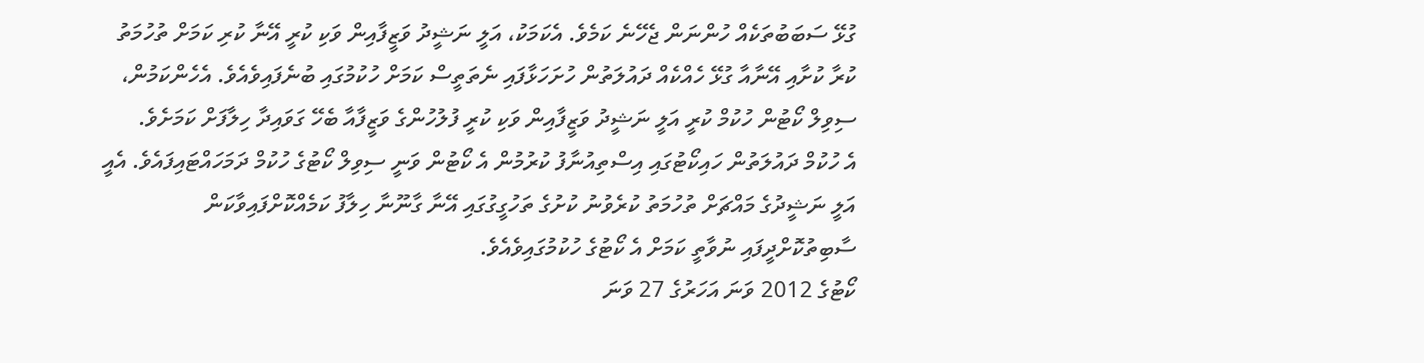ގުޅޭ ސަބަބުތަކެއް ހުންނަން ޖެހޭނެ ކަމެވެ. އެކަމަކު، އަލީ ނަޝީދު ވަޒީފާއިން ވަކި ކުރީ އޭނާ ކުރި ކަމަށް ތުހުމަތު ކުރާ ކުށާއި އޭނާއާ ގުޅޭ ހެއްކެއް ދައުލަތުން ހުށަހަޅާފައި ނެތަތީސް ކަމަށް ހުކުމުގައި ބުނެފައިވެއެވެ. އެހެންކަމުން، ސިވިލް ކޯޓުން ހުކުމް ކުރީ އަލީ ނަޝީދު ވަޒީފާއިން ވަކި ކުރީ ފުލުހުންގެ ވަޒީފާއާ ބެހޭ ގަވައިދާ ހިލާފަށް ކަމަށެވެ.
އެ ހުކުމް ދައުލަތުން ހައިކޯޓުގައި އިސްތިއުނާފު ކުރުމުން އެ ކޯޓުން ވަނީ ސިވިލް ކޯޓުގެ ހުކުމް ދަމަހައްޓައިފައެވެ. އެއީ އަލީ ނަޝީދުގެ މައްޗަށް ތުހުމަތު ކުރެވުނު ކުށުގެ ތަހުގީގުގައި އޭނާ ގާނޫނާ ހިލާފު ކަމެއްކޮށްފައިވާކަން ސާބިތުކޮށްދީފައި ނުވާތީ ކަމަށް އެ ކޯޓުގެ ހުކުމުގައިވެއެވެ.
ކޯޓުގެ 2012 ވަނަ އަހަރުގެ 27 ވަނަ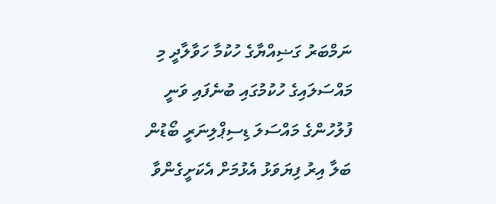ނަމްބަރު ގަޟިއްޔާގެ ހުކުމާ ހަވާލާދީ މި މައްސަލައިގެ ހުކުމުގައި ބުނެފައި ވަނީ ފުލުހުންގެ މައްސަލަ ޑިސިޕްލިނަރީ ބޯޑުން ބަލާ އިރު ފިޔަވަޅު އެޅުމަށް އެކަށީގެންވާ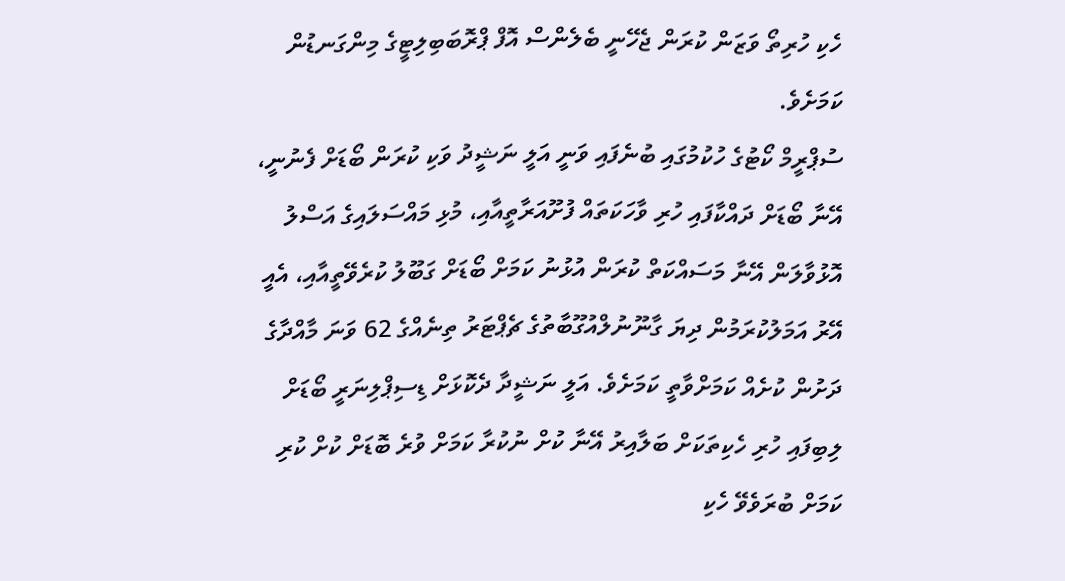ހެކި ހުރިތޯ ވަޒަން ކުރަން ޖެހޭނީ ބެލެންސް އޮފް ޕްރޮބަބިލިޓީގެ މިންގަނޑުން ކަމަށެވެ.
ސުޕްރީމް ކޯޓުގެ ހުކުމުގައި ބުނެފައި ވަނީ އަލީ ނަޝީދު ވަކި ކުރަން ބޯޑަށް ފެނުނީ، އޭނާ ބޯޑަށް ދައްކާފައި ހުރި ވާހަކަތައް ފުށޫއަރާތީއާއި، މުޅި މައްސަލައިގެ އަސްލު އޮޅުވާލަން އޭނާ މަސައްކަތް ކުރަން އުޅުނު ކަމަށް ބޯޑަށް ގަބޫލު ކުރެވޭތީއާއި، އެއީ އޭރު އަމަލުކުރަމުން ދިޔަ ގާނޫނުލްއުގޫބާތުގެ ޗެޕްޓަރު ތިނެއްގެ 62 ވަނަ މާއްދާގެ ދަށުން ކުށެއް ކަމަށްވާތީ ކަމަށެވެ. އަލީ ނަޝީދާ ދެކޮޅަށް ޑިސިޕްލިނަރީ ބޯޑަށް ލިބިފައި ހުރި ހެކިތަކަށް ބަލާއިރު އޭނާ ކުށް ނުކުރާ ކަމަށް ވުރެ ބޮޑަށް ކުށް ކުރި ކަމަށް ބުރަވެވޭ ހެކި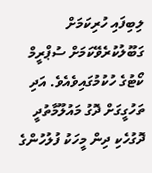ލިބިފައި ހުރިކަމަށް ގަބޫލުކުރެވޭކަމަށް ސުޕްރީމް ކޯޓުގެ ހުކުމުގައިވެއެވެ. އަދި ތަހުގީގަށް ދޮގު މައުލޫމާތުދީ ދޮގުހެކި ދިން މީހަކު ފުލުހުންގެ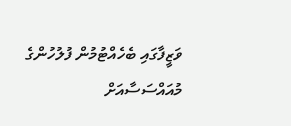ވަޒީފާގައި ބެހެއްޓުމުން ފުލުހުންގެ މުއައްސަސާއަށް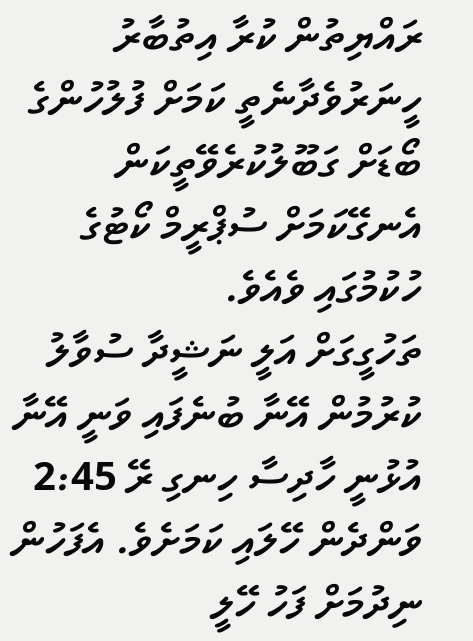ރައްޔިތުން ކުރާ އިތުބާރު ހީނަރުވެދާނެތީ ކަމަށް ފުލުހުންގެ ބޯޑަށް ގަބޫލުކުރެވޭތީކަން އެނގޭކަމަށް ސުޕްރީމް ކޯޓުގެ ހުކުމުގައި ވެއެވެ.
ތަހުގީގަށް އަލީ ނަޝީދާ ސުވާލު ކުރުމުން އޭނާ ބުނެފައި ވަނީ އޭނާ އުޅުނީ ހާދިސާ ހިނގި ރޭ 2:45 ވަންދެން ހޭލައި ކަމަށެވެ. އެފަހުން ނިދުމަށް ފަހު ހޭލީ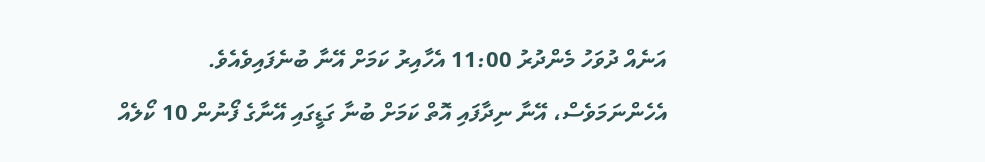އަނެއް ދުވަހު މެންދުރު 11:00 އެހާއިރު ކަމަށް އޭނާ ބުނެފައިވެއެވެ.
އެހެންނަމަވެސް، އޭނާ ނިދާފައި އޮތް ކަމަށް ބުނާ ގަޑީގައި އޭނާގެ ފޯނުން 10 ކޯލެއް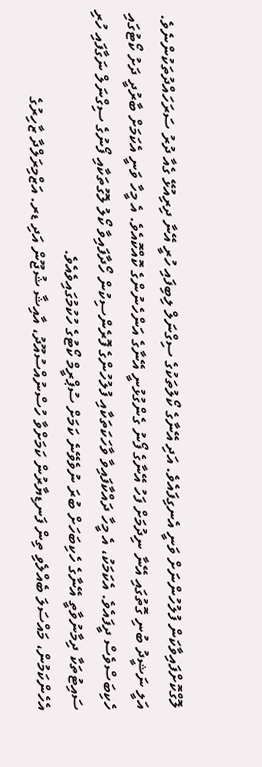ލޮގްކޮށްފައިވާކަން ފުލުހުންނަށް ވަނީ އެނގިފައެވެ. އަދި އޭނާގެ ކޯލުތަކުގެ ސިގްނަލް ލިބިފައި ހުރީ އޭނާ ދިރިއުޅޭ ގެއާ ދުރު ސަރަހައްދުތަކުންނެވެ. އަލީ ނަޝީދު ބުނި ގޮތުގައި އޭނާ ނިދުމަށް ފަހު އޭނާގެ ފޯނު ގެންގުޅުނީ އޭނާގެ އަންހެނުންގެ ކޮއްކޮއެވެ. އެ މީހާ ވަނީ އެކަމަށް ބާރުދީ ދަށު ކޯޓުގައި ހެކިބަސްވެސް ދީފައެވެ. އެކަމަކު، އެ މީހާ ދައްކާފައިވާ ވާހަކަތަކާއި ފުލުހުންގެ ފޮރެންސިކުން ހޯދާފައިވާ ކޯލު ލޮގުތަކާއި ފޯނުގެ ސިގްނަލް ނަގާފައި ހުރި ސައިޓުތަކާ ދިމާނުވާތީ އޭނާގެ ހެކިބަހަށް ބުރަ ނުވެވޭނެ ކަމަށް ސުޕްރީމް ކޯޓުގެ ހުކުމުގައިވެއެވެ.
އެހެންކަމުން، މައްސަލަ ބެއްލެވި ތިން ފަނޑިޔާރުން ކަމަށްވާ ހުސްނުއްސުއޫދު، އާއިޝާ ޝުޖޫން އަދި ޑރ. އަޒްމިރަލްދާ ޒާހިރުގެ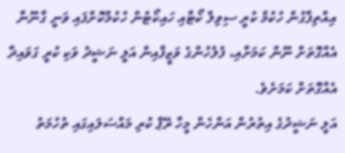އިއްތިފާގުން ހުކުމް ކުރީ ސިވިލް ކޯޓާއި ހައިކޯޓުން ހުކުމްކޮށްފައި ވަނީ ގާނޫނާ އެއްގޮތަށް ނޫން ކަމަށާއި، ފުލުހުންގެ ވަޒީފާއިން އަލީ ނަޝީދު ވަކި ކުރީ ގަވައިދާ އެއްގޮތަށް ކަމަށެވެ.
އަލީ ނަޝީދުގެ އިތުރުން އަންހެން މީހާ ރޭޕް ކުރި މައްސަލައިގައި ތުހުމަތު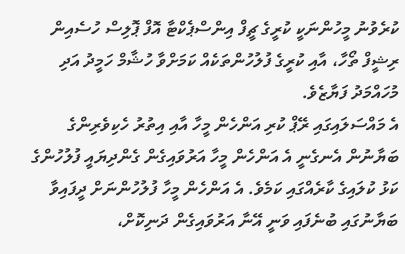ކުރެވުނު މީހުންނަކީ ކުރީގެ ޗީފް އިންސްޕެކްޓާ އޮފް ޕޮލިސް ހުސެއިން ރިޝީފް ތޯހާ، އާއި ކުރީގެ ފުލުހުންތަކެއް ކަމަށްވާ ހުޝާމް ހަމީދު އަދި މުހައްމަދު ފަޔާޒެވެ.
އެ މައްސަލައިގައި ރޭޕް ކުރި އަންހެން މީހާ އާއި އިތުރު ހެކިވެރިންގެ ބަޔާނުން އެނގެނީ އެ އަންހެން މީހާ އަރުވައިގެން ގެންދިޔައީ ފުލުހުންގެ ކަޅު ކުލައިގެ ކާރެއްގައި ކަމެވެ. އެ އަންހެން މީހާ ފުލުހުންނަށް ދީފައިވާ ބަޔާނުގައި ބުނެފައި ވަނީ އޭނާ އަރުވައިގެން ދަނިކޮށް،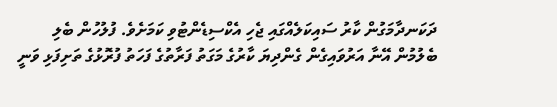ދަކަނދާމަގުން ކާރު ސައިކަލެއްގައި ޖެހި އެކްސިޑެންޓުވި ކަމަށެވެ. ފުލުހުން ބެލި ބެލުމުން އޭނާ އަރުވައިގެން ގެންދިޔަ ކާރުގެ މަގަތު ފަރާތުގެ ފަހަތު ފުރޮޅުގެ ތަށިފަޅި ވަނީ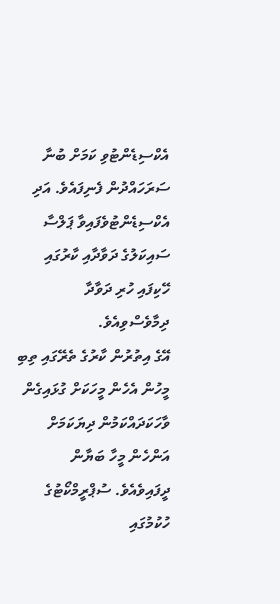އެކްސިޑެންޓުވި ކަމަށް ބުނާ ސަރަހައްދުން ފެނިފައެވެ. އަދި އެކްސިޑެންޓުވެފައިވާ ޕަލްސާ ސައިކަލުގެ ދަވާދާއި ކާރުގައި ހޭކިފައި ހުރި ދަވާދާ ދިމާވެސްވިއެވެ.
އޭގެ އިތުރުން ކާރުގެ ތެރޭގައި ތިބި މީހުން އެހެން މީހަކަށް ގުޅައިގެން ވާހަކަދައްކަމުން ދިޔަކަމަށް އަންހެން މީހާ ބަޔާން ދީފައިވެއެވެ. ސުޕްރީމްކޯޓުގެ ހުކުމުގައި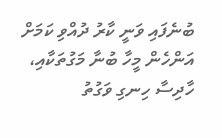ބުނެފައި ވަނީ ކާރު ދުއްވި ކަމަށް އަންހެން މީހާ ބުނާ މަގުތަކާއި، ހާދިސާ ހިނގި ވަގުތު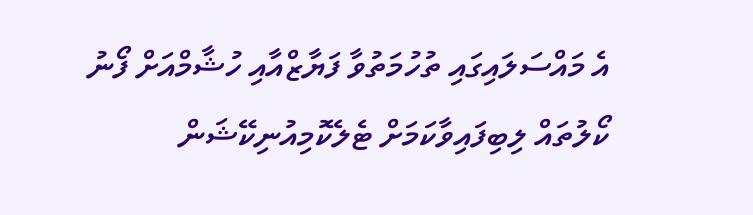އެ މައްސަލައިގައި ތުހުމަތުވާ ފަޔާޒްއާއި ހުޝާމްއަށް ފޯނު ކޯލުތައް ލިބިފައިވާކަމަށް ޓެލެކޮމިއުނިކޭޝަން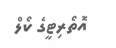އޮތޯރިޓީގެ ކޯލް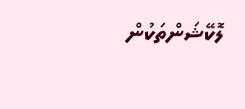ލޮކޭޝަންތަކުން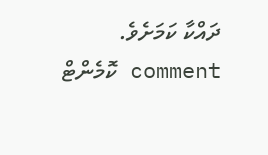ދައްކާ ކަމަށެވެ.
comment ކޮމެންޓް